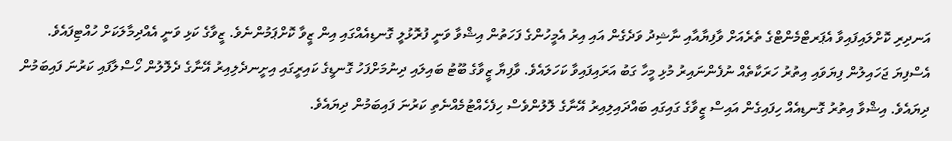އަނދިރި ކޮށްލައިފައިވާ އެޕަރޓްމެންޓްގެ ތެރެއަށް ވާފިޔާއާއި ނާޝިދު ވަދެގެން އައި އިރު އެމީހުންގެ ފަހަތުން އިޝްވާ ވަނީ ފުރޮޅުލީ ގޮނޑިއެއްގައި އިން ޒީވާ ކޮށްޕަމުންނެވެ. ޒީވާގެ ކަޅި ވަނީ އެއްދިމާލަކަށް ހުއްޓިފައެވެ. އެސްފިޔަ ޖަހައިލުން ފިޔަވައި އިތުރު ހަރަކާތެއް ނުފެންނައިރު މުޅި މީހާ ގަބު އަރައިފައިވާ ކަހަލައެވެ. ވާފިޔާ ޒީވާގެ ބޫޓު ބައިލައި ދިނުމަށްފަހު ގޮނޑީގެ ކައިރީގައި އިށީނދެލިއިރު އޭނާގެ ދެލޮލުން ހޯސްލާފައި ކަރުނަ ފައިބަމުން ދިޔައެވެ. އިޝްވާ އިތުރު ގޮނޑިއެއް ހިފައިގެން އައިސް ޒީވާގެ ގައިގައި ބައްދައިލިއިރު އޭނާގެ ލޮލުންވެސް ހިފެހެއްޓުމެއްނެތި ކަރުނަ ފައިބަމުން ދިޔައެވެ.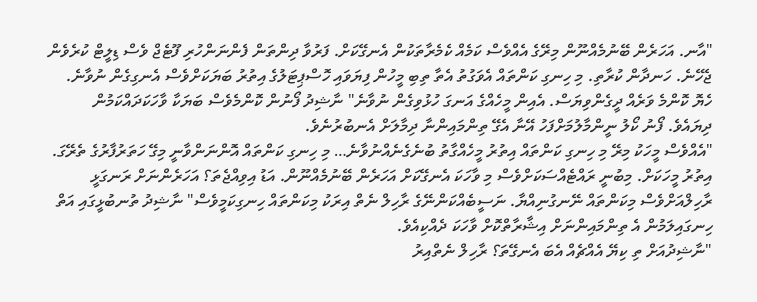"އާނ. އަހަރެން ބޭނުމެއްނޫން މިރޭގެ އެއްވެސް ކަމެއް ކެމެރާތަކުން އެނގޭކަށް. ފަރުވާ ދިންތަން ފެންނަންހުރި ފޫޓެޖް ވެސް ޑިލީޓް ކުރެވެން ޖެހޭނެ. ހަނދާން ކުރާތި. މި ހިނގި ކަންތައް އެވަގުތު އެތާ ތިބި މީހުން ފިޔަވައި ހޮސްޕިޓަލުގެ އިތުރު ބަޔަކަށްވެސް އެނގިގެން ނުވާނެ. ހެޔޮ ކޮންމެ ވަރެއް ދީގެންވިޔަސް. އެއިން މީހެއްގެ އަނގަ ހުޅުވިގެން ނުވާނެ" ނާޝިދު ފޯނުން ކޮންމެވެސް ބަޔަކާ ވާހަކަދައްކަމުން ދިޔައެވެ. ފޯނު ކޯލު ނީންމާލުމަށްފަހު އޭނާ އެގޭ ތިންމައިންނާ ދިމާލަށް އެނބުރުނެވެ.
"އެއްވެސް މީހަކު މިރޭ މި ހިނގި ކަންތައް އިތުރު މީހެއްގާތު ބުނެގެނެއްނުވާނެ… މި ހިނގި ކަންތައް އޮންނަންވާނީ މިގޭ ހަތަރުފާރުގެ ތެރޭގަ. އިތުރު މީހަކަށް. މިބުނީ ރައްޓެއްސަކަށްވެސް މި ވާހަކަ އެނގޭކަށް އަހަރެން ބޭނުމެއްނޫން. އަޑު އިވިއްޖެތަ؟ އަހަރެންނަށް ރަނގަޅީ ރާހިލްއަށްވެސް މިކަންތައް ނޭނގުނިއްޔާ. ނަސީބެއްކަންނޭގެ ރާހިލް ނެތް އިރަކު މިކަންތައް ހިނގިކަމީވެސް" ނާޝިދު ތުނބުޅީގައި އަތް ހިނގައިލަމުން އެ ތިންމައިންނަށް އިޝާރާތްކޮށް ވާހަކަ ދެއްކިއެވެ.
"ނާޝިދުއަށް ތި ކިޔޭ އެއްޗެއް އެބަ އެނގޭތަ؟ ރާހިލް ނެތްއިރު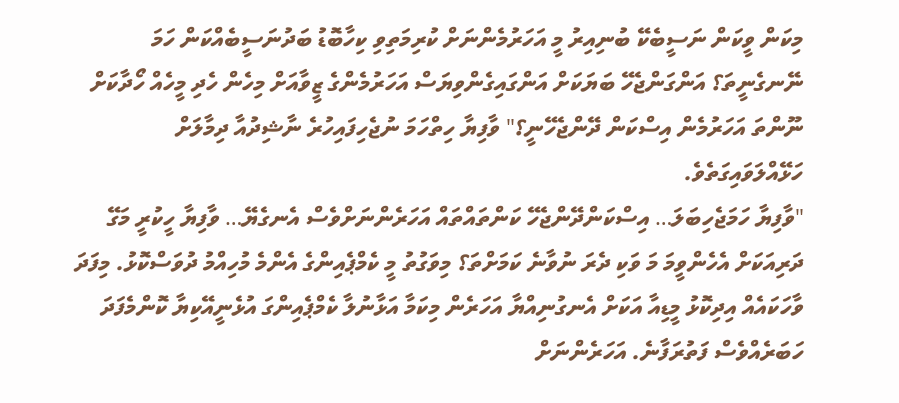މިކަން ވީކަން ނަސީބެކޭ ބުނިއިރު މީ އަހަރުމެންނަށް ކުރިމަތިވި ކިހާބޮޑު ބަދުނަސީބެއްކަން ހަމަ ނޭނގެނީތަ؟ އަންގަންޖެހޭ ބަޔަކަށް އަންގައިގެންވިޔަސް އަހަރުމެންގެ ޒީވާއަށް މިހެން ހެދި މީހެއް ހޯދާކަށް ނޫންތަ އަހަރުމެން އިސްކަން ދޭންޖެހޭނީ؟" ވާފިޔާ ހިތްހަމަ ނުޖެހިފައިހުރެ ނާޝިދުއާ ދިމާލަށް ހަޅޭއްލަވައިގަތެވެ.
"ވާފިޔާ ހަމަޖެހިބަލަ… އިސްކަންދޭންޖެހޭ ކަންތައްތައް އަހަރެންނަށްވެސް އެނގެޔޭ… ވާފިޔާ ހީކުރީ މަގޭ ދަރިއަކަށް އެހެންވީމަ މަ ވަކި ދެރަ ނުވާނެ ކަމަށްތަ؟ މިވަގުތު މީ ކެމްޕެއިންގެ އެންމެ މުހިއްމު ދުވަސްކޮޅު. މިފަދަ ވާހަކައެއް އިދިކޮޅު މީޑިއާ އަކަށް އެނގުނިއްޔާ އަހަރެން މިކަމާ އަޅާނުލާ ކެމްޕެއިންގަ އުޅެނީއޭކިޔާ ކޮންމެފަދަ ހަބަރެއްވެސް ފަތުރަފާނެ. އަހަރެންނަށް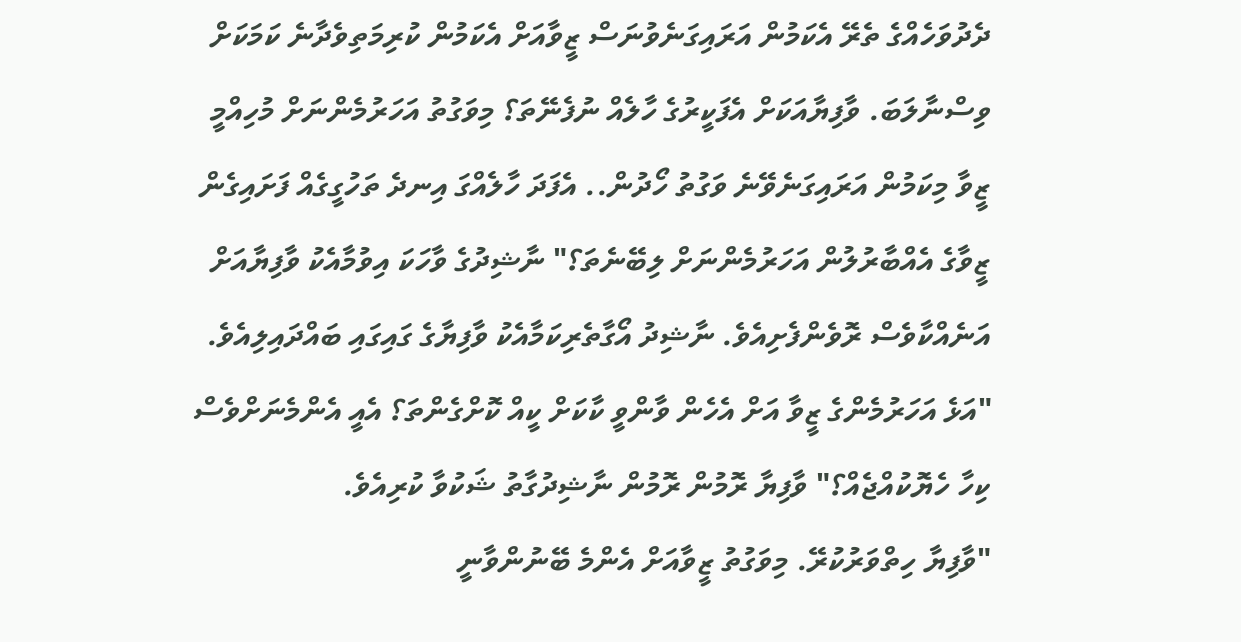ދެދުވަހެއްގެ ތެރޭ އެކަމުން އަރައިގަނެވުނަސް ޒީވާއަށް އެކަމުން ކުރިމަތިވެދާނެ ކަމަކަށް ވިސްނާލަބަ. ވާފިޔާއަކަށް އެފަކީރުގެ ހާލެއް ނުފެނޭތަ؟ މިވަގުތު އަހަރުމެންނަށް މުހިއްމީ ޒީވާ މިކަމުން އަރައިގަނެވޭނެ ވަގުތު ހޯދުން.. އެފަދަ ހާލެއްގަ އިނދެ ތަހުގީގެއް ފަށައިގެން ޒީވާގެ އެއްބާރުލުން އަހަރުމެންނަށް ލިބޭނެތަ؟" ނާޝިދުގެ ވާހަކަ އިވުމާއެކު ވާފިޔާއަށް އަނެއްކާވެސް ރޮވެންފެށިއެވެ. ނާޝިދު އޯގާތެރިކަމާއެކު ވާފިޔާގެ ގައިގައި ބައްދައިލިއެވެ.
"އަޅެ އަހަރުމެންގެ ޒީވާ އަށް އެހެން ވާންވީ ކާކަށް ކީއް ކޮށްގެންތަ؟ އެއީ އެންމެނަށްވެސް ކިހާ ހެޔޮކުއްޖެއް؟" ވާފިޔާ ރޮމުން ރޮމުން ނާޝިދުގާތު ޝަކުވާ ކުރިއެވެ.
"ވާފިޔާ ހިތްވަރުކުރޭ. މިވަގުތު ޒީވާއަށް އެންމެ ބޭނުންވާނީ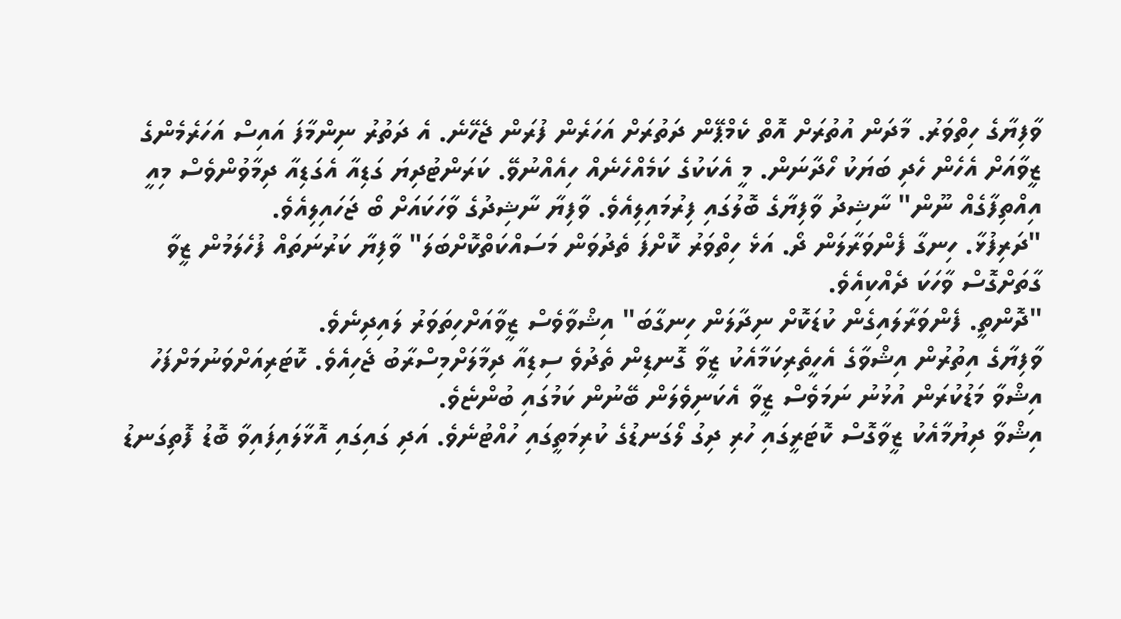ވާފިޔާގެ ހިތްވަރު. މާދަން އުތުރަށް އޮތް ކެމްޕޭން ދަތުރަށް އަހަރެން ފުރަން ޖެހޭނެ. އެ ދަތުރު ނިންމާފަ އައިސް އަހަރެމެންގެ ޒީވާއަށް އެހެން ހެދި ބަޔަކު ހޯދާނަން. މީ އެކަކުގެ ކަމެއްހެނެއް ހިއެއްނުވޭ. ކަރަންޓުދިޔަ ގަޑިއާ އެގަޑިއާ ދިމާވުންވެސް މިއީ އިއްތިފާގެއް ނޫން" ނާޝިދު ވާފިޔާގެ ބޮލުގައި ފިރުމައިލިއެވެ. ވާފިޔާ ނާޝިދުގެ ވާހަކައަށް ބޯ ޖަހައިލިއެވެ.
"ދަރިފުޅާ. ހިނގާ ފެންވަރާލަން ދޯ. އަޅެ ހިތްވަރު ކޮށްފަ ތެދުވަން މަސައްކަތްކޮށްބަލަ" ވާފިޔާ ކަރުނަތައް ފުހެލަމުން ޒީވާ ގާތަށްގޮސް ވާހަކަ ދެއްކިއެވެ.
"ދޮންތީ. ފެންވަރާލައިގެން ކުޑަކޮށް ނިދާލަން ހިނގާބަ" އިޝްވާވެސް ޒީވާއަށްހިތަވަރު ލައިދިނެވެ.
ވާފިޔާގެ އިތުރުން އިޝްވާގެ އެހީތެރިކަމާއެކު ޒީވާ ގޮނޑިން ތެދުވެ ސިޑިއާ ދިމާލަށްމިސްރާބު ޖެހިއެވެ. ކޮޓަރިއަށްވަނުމަށްފަހު އިޝްވާ މަޑުކުރަން އުޅުނު ނަމަވެސް ޒީވާ އެކަނިވެލަން ބޭނުން ކަމުގައި ބުންޏެވެ.
އިޝްވާ ދިޔުމާއެކު ޒީވާގޮސް ކޮޓަރީގައި ހުރި ދިގު ލޯގަނޑުގެ ކުރިމަތީގައި ހުއްޓުނެވެ. އަދި ގައިގައި އޮޅާލައިފައިވާ ބޮޑު ފޮތިގަނޑު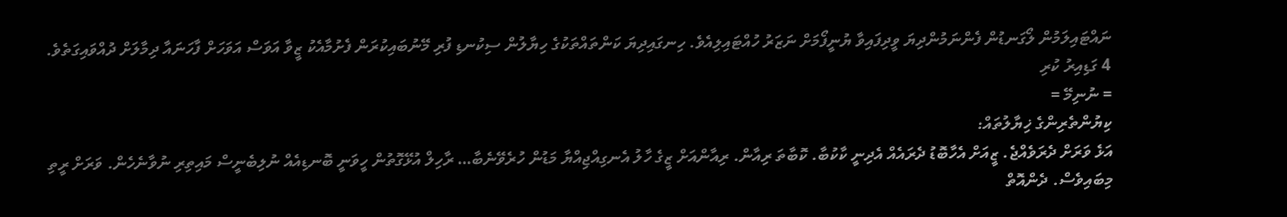ނައްޓައިލަމުން ލޯގަނޑުން ފެންނަމުންދިޔަ ވީދިފައިވާ ޔުނީފޯމަށް ނަޒަރު ހުއްޓައިލިއެވެ. ހިނގައިދިޔަ ކަންތައްތަކުގެ ހިޔާލުން ސިކުނޑި ފުރި މޭނުބައިކުރަން ފެށުމާއެކު ޒީވާ އަވަސް އަވަހަށް ފާހަނައާ ދިމާލަށް ދުއްވައިގަތެވެ.
4 ގަޑިއިރު ކުރި
= ނުނިމޭ =
ކިޔުންތެރިންގެ ޚިޔާލުތައް:
އަޅެ ވަރަށް ދެރަވެއްޖެ. ޒީއަށް އެހާބޮޑު ދެރައެއް އެދިނީ ކާކުބާ. ކޮބާތަ ރިއާން. ރިއާންއަށް ޒީގެ ހާލު އެނގިއްޖިއްޔާ މަޑުން ހުރެވޭނެބާ… ރާހިލް އުޅޭގޮތުން ހީވަނީ ބޮނޑިއެއް ނުލިބެނީސް މައިތިރި ނުވާނެހެން. ވަރަށް ރީތި މިބައިވެސް. ދެންއޮތް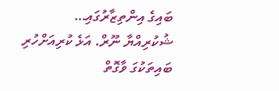ބައިގެ އިންތިޒާރުގައި…
ޝުކުރިއްޔާ ނޫރް. އަޅެ ކުރިއަށްހުރި ބައިތަކުގަ ވާގޮތް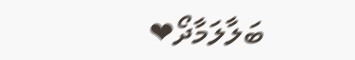ބަލާލަމާދޯ❤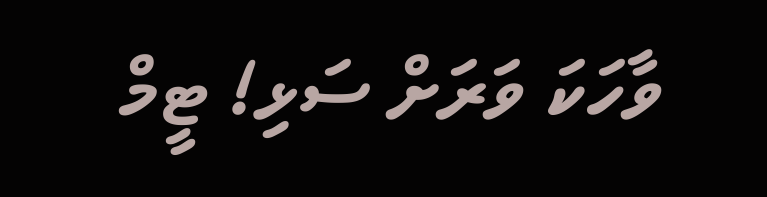ވާހަކަ ވަރަށް ސަޅި! ޓީމް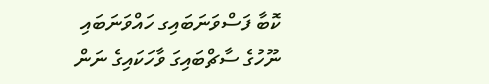ކޮބާ ފަސްވަނަބައިގ ހައްވަނަބައި
ނޫހުގެ ސާޗްބައިގަ ވާހަކައިގެ ނަން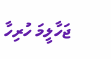ޖަހާލީމަ ހުރިހާ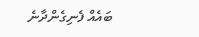ބައެއް ފެނިގެންދާނެ